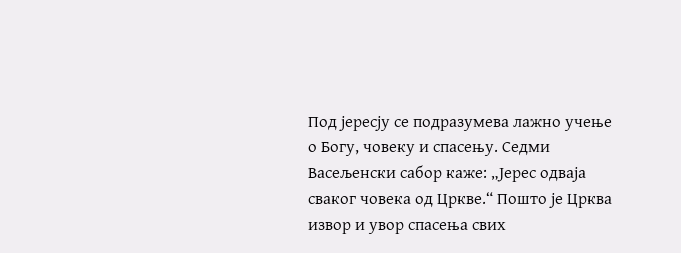Под јересју се подразумева лажно учење о Богу, човеку и спасењу. Седми Васељенски сабор каже: „Јерес одваја сваког човека од Цркве.“ Пошто је Црква извор и увор спасења свих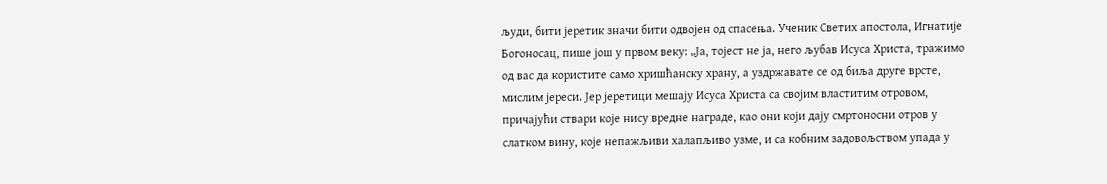људи, бити јеретик значи бити одвојен од спасења. Ученик Светих апостола, Игнатије Богоносац, пише још у првом веку: „Ја, тојест не ја, него љубав Исуса Христа, тражимо од вас да користите само хришћанску храну, а уздржавате се од биља друге врсте, мислим јереси. Јер јеретици мешају Исуса Христа са својим властитим отровом, причајући ствари које нису вредне награде, као они који дају смртоносни отров у слатком вину, које непажљиви халапљиво узме, и са кобним задовољством упада у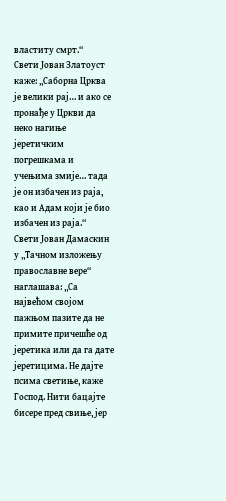властиту смрт.“
Свети Јован Златоуст каже: „Саборна Црква је велики рај… и ако се пронађе у Цркви да неко нагиње јеретичким погрешкама и учењима змије… тада је он избачен из раја, као и Адам који је био избачен из раја.“
Свети Јован Дамаскин у „Тачном изложењу православне вере“ наглашава: „Са највећом својом пажњом пазите да не примите причешће од јеретика или да га дате јеретицима. Не дајте псима светиње, каже Господ. Нити бацајте бисере пред свиње, јер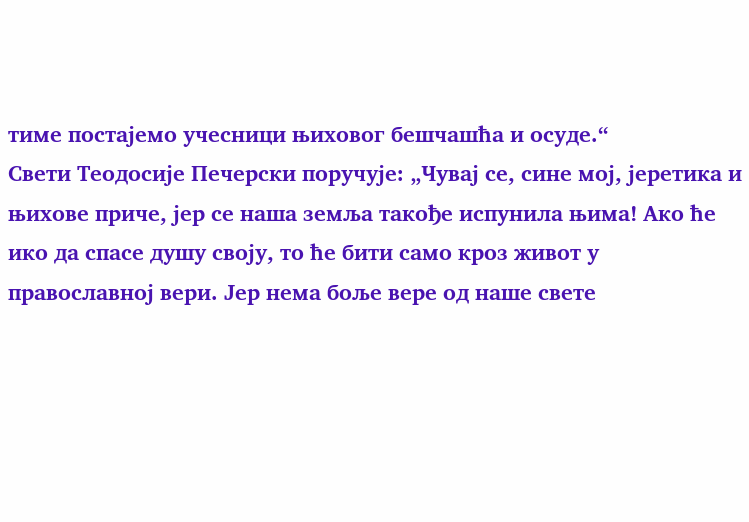тиме постајемо учесници њиховог бешчашћа и осуде.“
Свети Теодосије Печерски поручује: „Чувај се, сине мој, јеретика и њихове приче, јер се наша земља такође испунила њима! Ако ће ико да спасе душу своју, то ће бити само кроз живот у православној вери. Јер нема боље вере од наше свете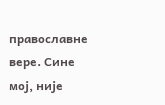православне вере. Сине мој, није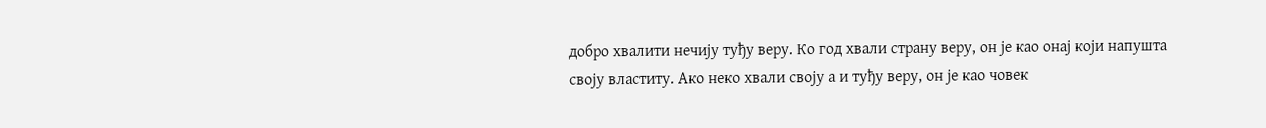добро хвалити нечију туђу веру. Ко год хвали страну веру, он је као онај који напушта своју властиту. Ако неко хвали своју а и туђу веру, он је као човек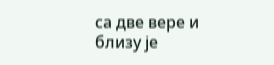са две вере и близу је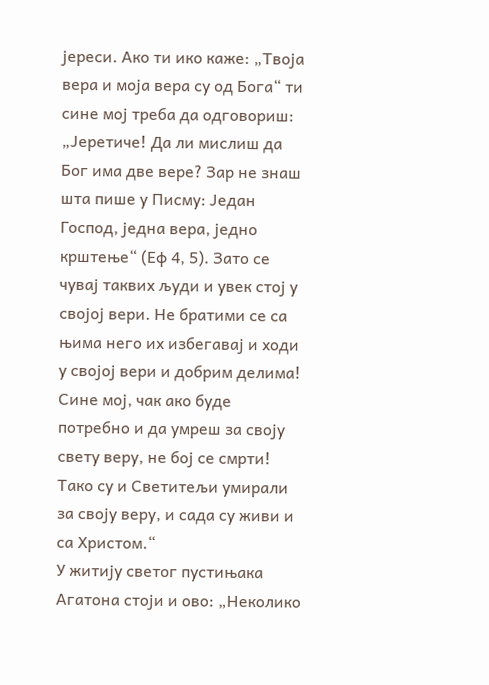јереси. Ако ти ико каже: „Твоја вера и моја вера су од Бога“ ти сине мој треба да одговориш: „Јеретиче! Да ли мислиш да Бог има две вере? Зар не знаш шта пише у Писму: Један Господ, једна вера, једно крштење“ (Еф 4, 5). Зато се чувај таквих људи и увек стој у својој вери. Не братими се са њима него их избегавај и ходи у својој вери и добрим делима! Сине мој, чак ако буде потребно и да умреш за своју свету веру, не бој се смрти! Тако су и Светитељи умирали за своју веру, и сада су живи и са Христом.“
У житију светог пустињака Агатона стоји и ово: „Неколико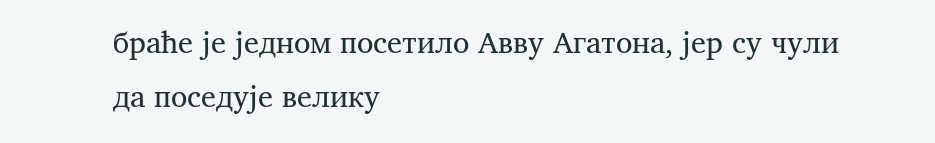браће је једном посетило Авву Агатона, јер су чули да поседује велику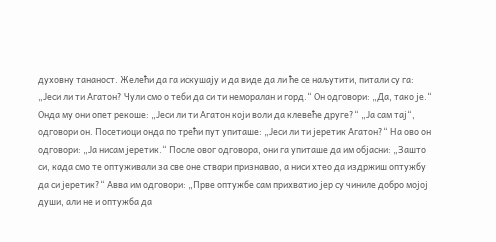духовну тананост. Желећи да га искушају и да виде да ли ће се наљутити, питали су га: „Јеси ли ти Агатон? Чули смо о теби да си ти неморалан и горд.“ Он одговори: „Да, тако је.“ Онда му они опет рекоше: „Јеси ли ти Агатон који воли да клевеће друге?“ „Ја сам тај“, одговори он. Посетиоци онда по трећи пут упиташе: „Јеси ли ти јеретик Агатон?“ На ово он одговори: „Ја нисам јеретик.“ После овог одговора, они га упиташе да им објасни: „Зашто си, када смо те оптуживали за све оне ствари признавао, а ниси хтео да издржиш оптужбу да си јеретик?“ Авва им одговори: „Прве оптужбе сам прихватио јер су чиниле добро мојој души, али не и оптужба да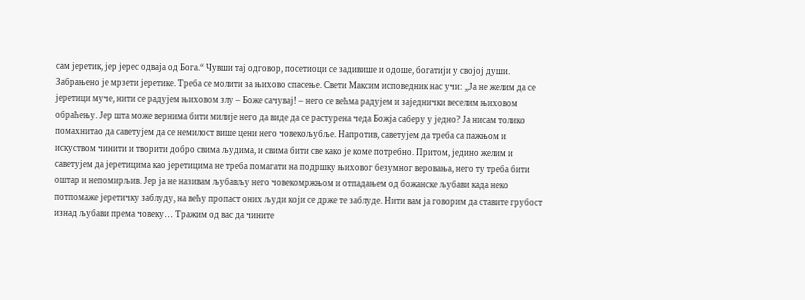сам јеретик, јер јерес одваја од Бога.“ Чувши тај одговор, посетиоци се задивише и одоше, богатији у својој души.
Забрањено је мрзети јеретике. Треба се молити за њихово спасење. Свети Максим исповедник нас учи: „Ја не желим да се јеретици муче, нити се радујем њиховом злу – Боже сачувај! – него се већма радујем и заједнички веселим њиховом обраћењу. Јер шта може вернима бити милије него да виде да се растурена чеда Божја саберу у једно? Ја нисам толико помахнитао да саветујем да се немилост више цени него човекољубље. Напротив, саветујем да треба са пажњом и искуством чинити и творити добро свима људима, и свима бити све како је коме потребно. Притом, једино желим и саветујем да јеретицима као јеретицима не треба помагати на подршку њиховог безумног веровања, него ту треба бити оштар и непомирљив. Јер ја не називам љубављу него човекомржњом и отпадањем од божанске љубави када неко потпомаже јеретичку заблуду, на већу пропаст оних људи који се држе те заблуде. Нити вам ја говорим да ставите грубост изнад љубави према човеку… Тражим од вас да чините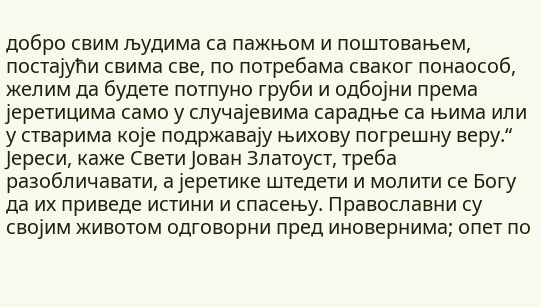добро свим људима са пажњом и поштовањем, постајући свима све, по потребама сваког понаособ, желим да будете потпуно груби и одбојни према јеретицима само у случајевима сарадње са њима или у стварима које подржавају њихову погрешну веру.“
Јереси, каже Свети Јован Златоуст, треба разобличавати, а јеретике штедети и молити се Богу да их приведе истини и спасењу. Православни су својим животом одговорни пред иновернима; опет по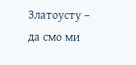Златоусту – да смо ми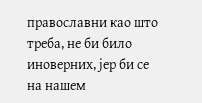православни као што треба, не би било иноверних, јер би се на нашем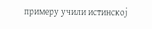примеру учили истинској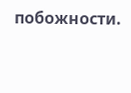побожности.